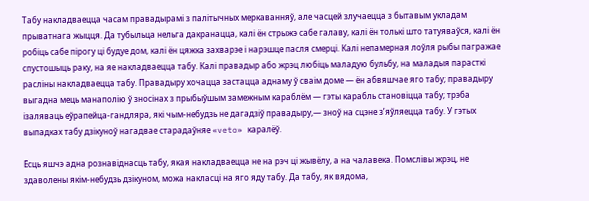Табу накладваецца часам правадырамі з палітычных меркаванняў, але часцей злучаецца з бытавым укладам прыватнага жыцця. Да тубыльца нельга дакранацца, калі ён стрыжэ сабе галаву, калі ён толькі што татуяваўся, калі ён робіць сабе пірогу ці будуе дом, калі ён цяжка захварэе і нарэшце пасля смерці. Калі непамерная лоўля рыбы пагражае спустошыць раку, на яе накладваецца табу. Калі правадыр або жрэц любіць маладую бульбу, на маладыя парасткі расліны накладваецца табу. Правадыру хочацца застацца аднаму ў сваім доме — ён абвяшчае яго табу; правадыру выгадна мець манаполію ў зносінах з прыбыўшым замежным караблём — гэты карабль становіцца табу; трэба ізаляваць еўрапейца-гандляра, які чым-небудзь не дагадзіў правадыру,— зноў на сцэне з’яўляецца табу. У гэтых выпадках табу дзікуноў нагадвае старадаўняе «veto» каралёў.

Ёсць яшчэ адна рознавіднасць табу, якая накладваецца не на рэч ці жывёлу, а на чалавека. Помслівы жрэц, не здаволены якім-небудзь дзікуном, можа накласці на яго яду табу. Да табу, як вядома,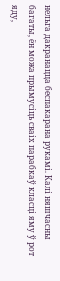нельга дакранацца беспакарана рукамі. Калі няшчасны багаты, ён можа прымусіць сваіх парабкаў класці яму ў рот яду,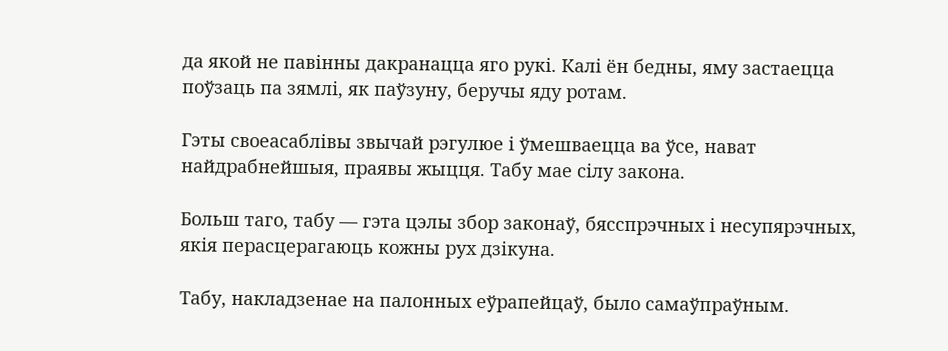да якой не павінны дакранацца яго рукі. Калі ён бедны, яму застаецца поўзаць па зямлі, як паўзуну, беручы яду ротам.

Гэты своеасаблівы звычай рэгулюе і ўмешваецца ва ўсе, нават найдрабнейшыя, праявы жыцця. Табу мае сілу закона.

Больш таго, табу — гэта цэлы збор законаў, бясспрэчных і несупярэчных, якія перасцерагаюць кожны рух дзікуна.

Табу, накладзенае на палонных еўрапейцаў, было самаўпраўным.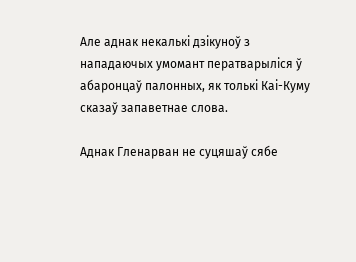Але аднак некалькі дзікуноў з нападаючых умомант ператварыліся ў абаронцаў палонных, як толькі Каі-Куму сказаў запаветнае слова.

Аднак Гленарван не суцяшаў сябе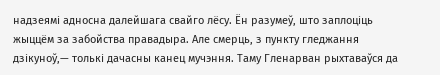надзеямі адносна далейшага свайго лёсу. Ён разумеў, што заплоціць жыццём за забойства правадыра. Але смерць, з пункту гледжання дзікуноў,— толькі дачасны канец мучэння. Таму Гленарван рыхтаваўся да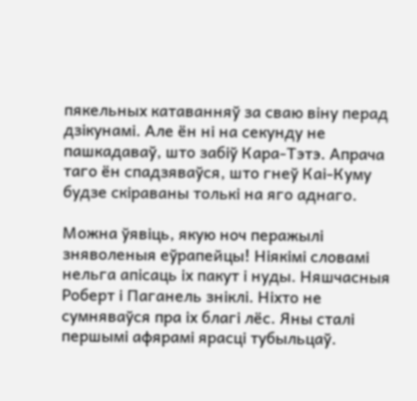пякельных катаванняў за сваю віну перад дзікунамі. Але ён ні на секунду не пашкадаваў, што забіў Кара-Тэтэ. Апрача таго ён спадзяваўся, што гнеў Каі-Куму будзе скіраваны толькі на яго аднаго.

Можна ўявіць, якую ноч перажылі зняволеныя еўрапейцы! Ніякімі словамі нельга апісаць іх пакут і нуды. Няшчасныя Роберт і Паганель зніклі. Ніхто не сумняваўся пра іх благі лёс. Яны сталі першымі афярамі ярасці тубыльцаў.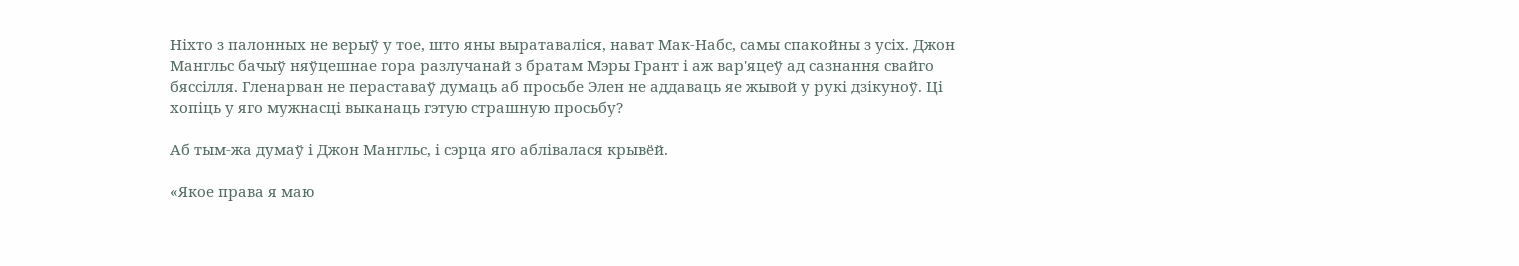Ніхто з палонных не верыў у тое, што яны выратаваліся, нават Мак-Набс, самы спакойны з усіх. Джон Мангльс бачыў няўцешнае гора разлучанай з братам Мэры Грант і аж вар'яцеў ад сазнання свайго бяссілля. Гленарван не пераставаў думаць аб просьбе Элен не аддаваць яе жывой у рукі дзікуноў. Ці хопіць у яго мужнасці выканаць гэтую страшную просьбу?

Аб тым-жа думаў і Джон Мангльс, і сэрца яго аблівалася крывёй.

«Якое права я маю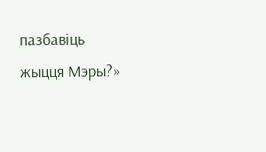пазбавіць жыцця Мэры?»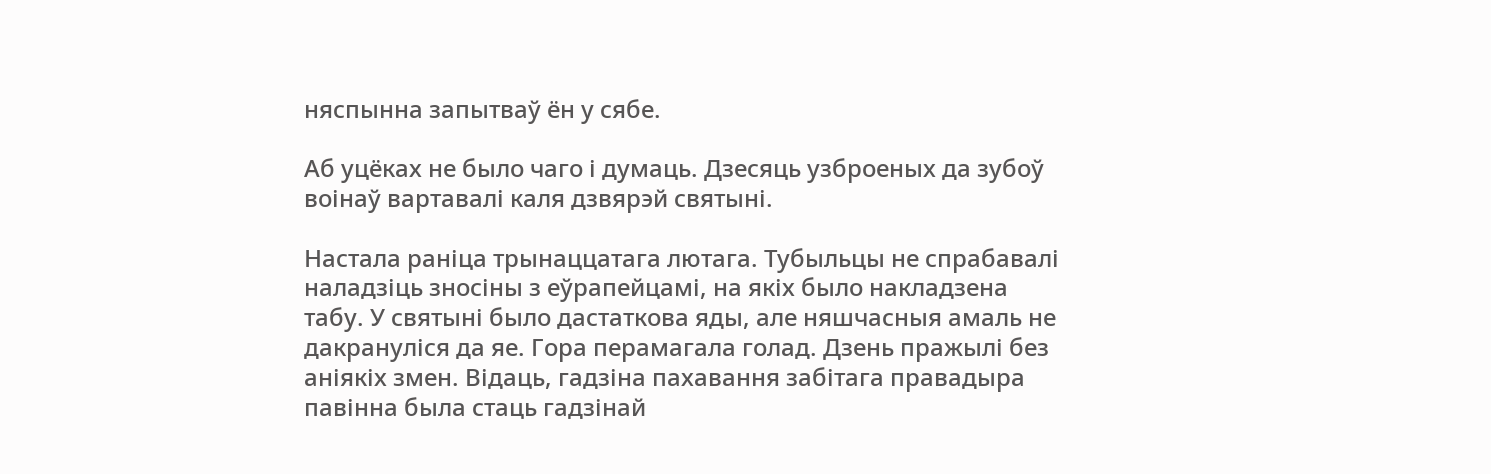няспынна запытваў ён у сябе.

Аб уцёках не было чаго і думаць. Дзесяць узброеных да зубоў воінаў вартавалі каля дзвярэй святыні.

Настала раніца трынаццатага лютага. Тубыльцы не спрабавалі наладзіць зносіны з еўрапейцамі, на якіх было накладзена табу. У святыні было дастаткова яды, але няшчасныя амаль не дакрануліся да яе. Гора перамагала голад. Дзень пражылі без аніякіх змен. Відаць, гадзіна пахавання забітага правадыра павінна была стаць гадзінай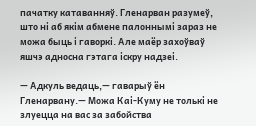пачатку катаванняў. Гленарван разумеў, што ні аб якім абмене палоннымі зараз не можа быць і гаворкі. Але маёр захоўваў яшчэ адносна гэтага іскру надзеі.

— Адкуль ведаць,— гаварыў ён Гленарвану.— Можа Каі-Куму не толькі не злуецца на вас за забойства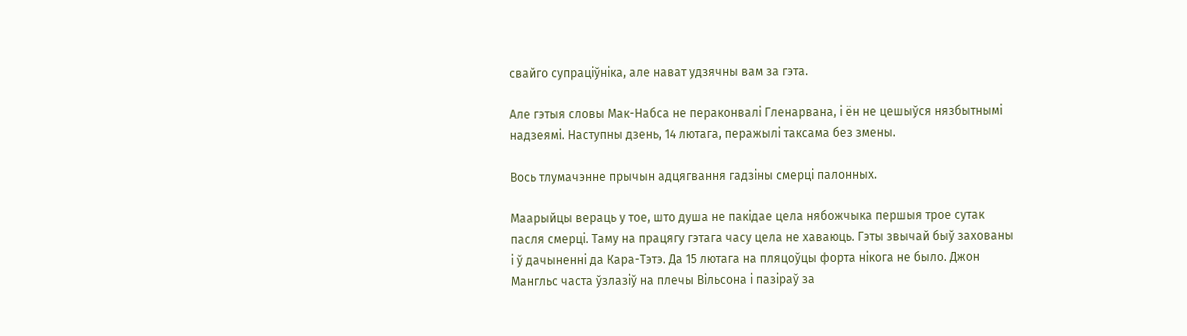свайго супраціўніка, але нават удзячны вам за гэта.

Але гэтыя словы Мак-Набса не пераконвалі Гленарвана, і ён не цешыўся нязбытнымі надзеямі. Наступны дзень, 14 лютага, перажылі таксама без змены.

Вось тлумачэнне прычын адцягвання гадзіны смерці палонных.

Маарыйцы вераць у тое, што душа не пакідае цела нябожчыка першыя трое сутак пасля смерці. Таму на працягу гэтага часу цела не хаваюць. Гэты звычай быў захованы і ў дачыненні да Кара-Тэтэ. Да 15 лютага на пляцоўцы форта нікога не было. Джон Мангльс часта ўзлазіў на плечы Вільсона і пазіраў за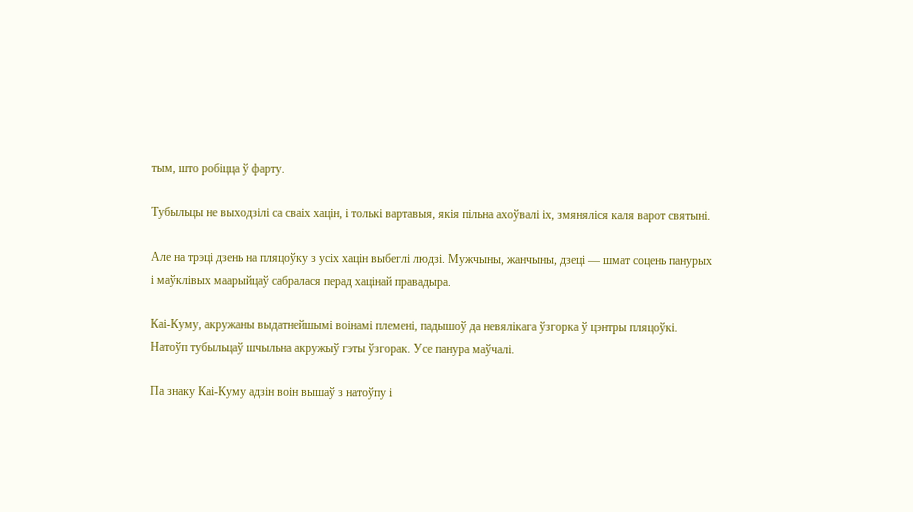тым, што робіцца ў фарту.

Тубыльцы не выходзілі са сваіх хацін, і толькі вартавыя, якія пільна ахоўвалі іх, змяняліся каля варот святыні.

Але на трэці дзень на пляцоўку з усіх хацін выбеглі людзі. Мужчыны, жанчыны, дзеці — шмат соцень панурых і маўклівых маарыйцаў сабралася перад хацінай правадыра.

Каі-Куму, акружаны выдатнейшымі воінамі племені, падышоў да невялікага ўзгорка ў цэнтры пляцоўкі. Натоўп тубыльцаў шчыльна акружыў гэты ўзгорак. Усе панура маўчалі.

Па знаку Каі-Куму адзін воін вышаў з натоўпу і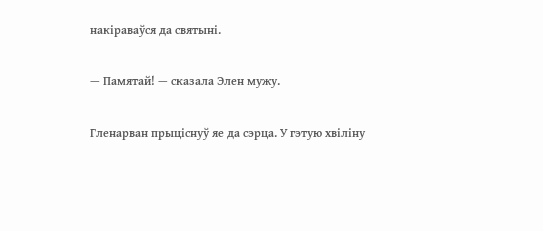накіраваўся да святыні.

— Памятай! — сказала Элен мужу.

Гленарван прыціснуў яе да сэрца. У гэтую хвіліну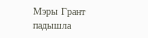Мэры Грант падышла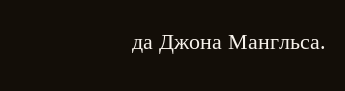да Джона Мангльса.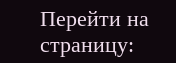Перейти на страницу: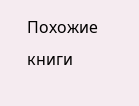Похожие книги